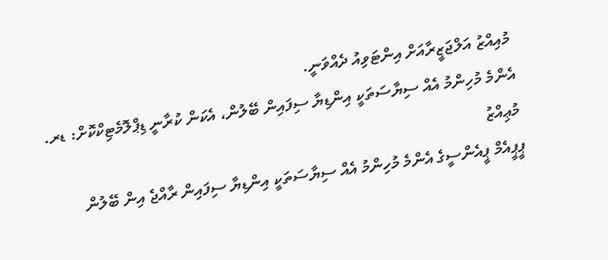މުއިއްޒު އަލްޖަޒީރާއަށް އިންޓަވިއު ދެއްވަނީ.
އެންމެ މުހިންމު އެއް ސިޔާސަތަކީ އިންޑިޔާ ސިފައިން ބޭލުން، އެކަން ކުރާނީ ޑިޕްލޮމެޓިކްކޮށް: ޑރ. މުޢިއްޒު
ޕީޕީއެމް ޕީއެންސީގެ އެންމެ މުހިންމު އެއް ސިޔާސަތަކީ އިންޑިޔާ ސިފައިން ރާއްޖެ އިން ބޭލުން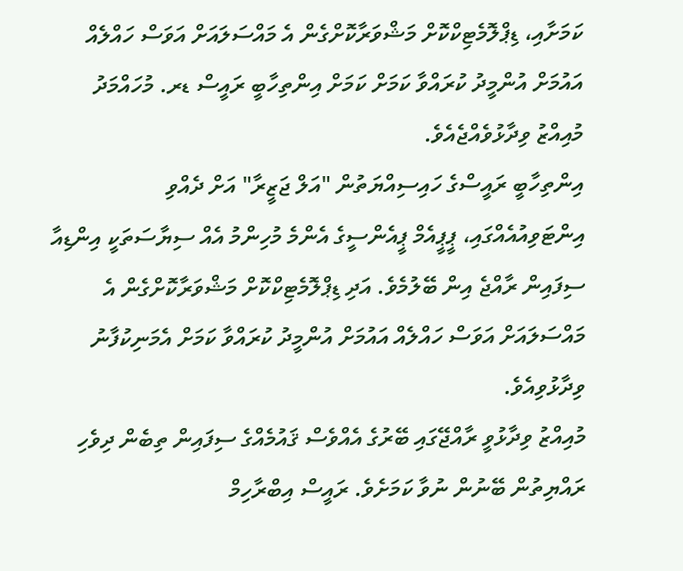ކަމަށާއި، ޑިޕްލޮމެޓިކްކޮށް މަޝްވަރާކޮށްގެން އެ މައްސަލައަށް އަވަސް ހައްލެއް އައުމަށް އުންމީދު ކުރައްވާ ކަމަށް ކަމަށް އިންތިހާބީ ރައީސް ޑރ. މުހައްމަދު މުއިއްޒު ވިދާޅުވެއްޖެއެވެ.
އިންތިހާބީ ރައީސްގެ ހައިސިއްޔަތުން "އަލް ޖަޒީރާ" އަށް ދެއްވި އިންޓަވިއުއެއްގައި، ޕީޕީއެމް ޕީއެންސީގެ އެންމެ މުހިންމު އެއް ސިޔާސަތަކީ އިންޑިއާ ސިފައިން ރާއްޖެ އިން ބޭލުމެވެ. އަދި ޑިޕްލޮމެޓިކްކޮށް މަޝްވަރާކޮށްގެން އެ މައްސަލައަށް އަވަސް ހައްލެއް އައުމަށް އުންމީދު ކުރައްވާ ކަމަށް އެމަނިކުފާނު ވިދާޅުވިއެވެ.
މުއިއްޒު ވިދާޅުވީ ރާއްޖޭގައި ބޭރުގެ އެއްވެސް ޤައުމެއްގެ ސިފައިން ތިބެން ދިވެހި ރައްޔިތުން ބޭނުން ނުވާ ކަމަށެވެ. ރައީސް އިބްރާހިމް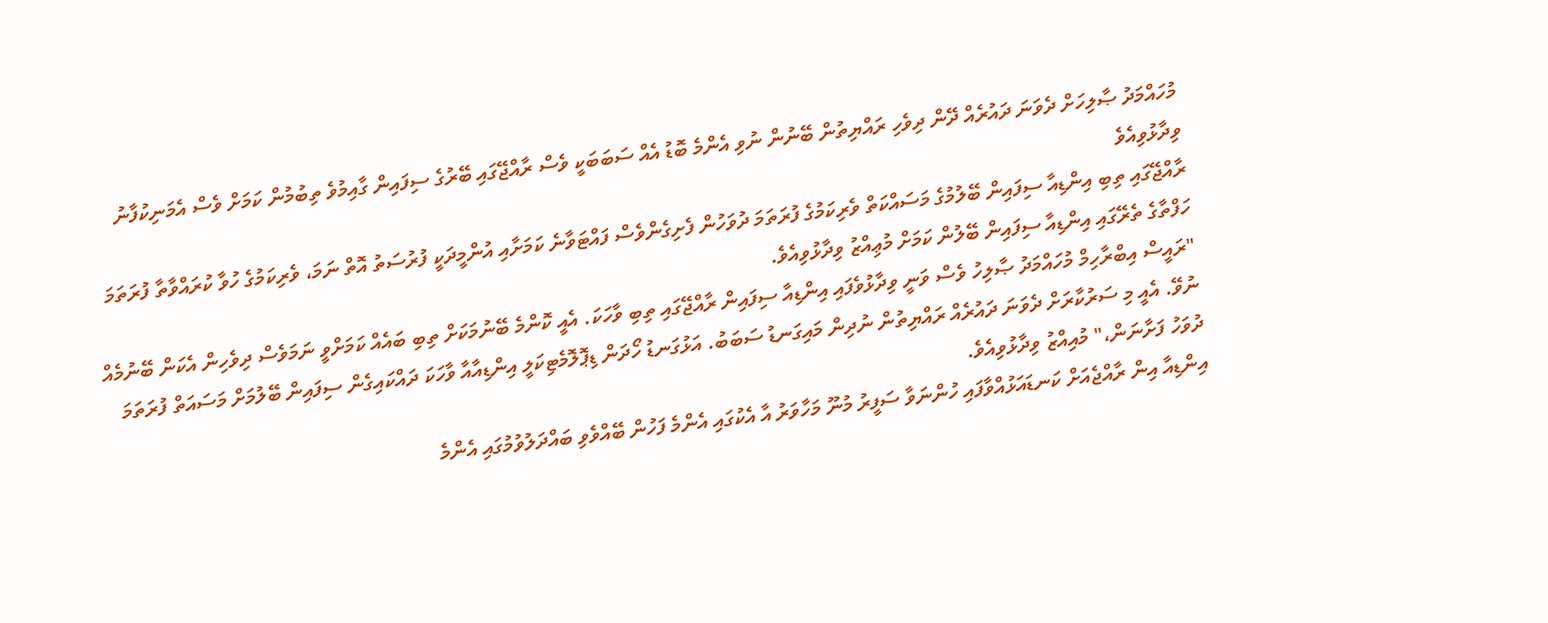މުހައްމަދު ޞާލިހަށް ދެވަނަ ދައުރެއް ދޭން ދިވެހި ރައްޔިތުން ބޭނުން ނުވި އެންމެ ބޮޑު އެއް ސަބަބަކީ ވެސް ރާއްޖޭގައި ބޭރުގެ ސިފައިން ގާއިމުވެ ތިބުމުން ކަމަށް ވެސް އެމަނިކުފާނު ވިދާޅުވިއެވެ
ރާއްޖޭގައި ތިބި އިންޑިއާ ސިފައިން ބޭލުމުގެ މަސައްކަތް ވެރިކަމުގެ ފުރަތަމަ ދުވަހުން ފެށިގެންވެސް ފައްޓަވާނެ ކަމަށާއި އުންމީދަކީ ފުރުސަތު އޮތް ނަމަ، ވެރިކަމުގެ ހުވާ ކުރައްވާތާ ފުރަތަމަ ހަފްތާގެ ތެރޭގައި އިންޑިއާ ސިފައިން ބޭލުން ކަމަށް މުޢިއްޒު ވިދާޅުވިއެވެ.
"ރައީސް އިބްރާހިމް މުހައްމަދު ޞާލިހު ވެސް ވަނީ ވިދާޅުވެފައި އިންޑިއާ ސިފައިން ރާއްޖޭގައި ތިބި ވާހަކަ. އެއީ ކޮންމެ ބޭނުމަކަށް ތިބި ބައެއް ކަމަށްވީ ނަމަވެސް ދިވެހިން އެކަން ބޭނުމެއް ނުވޭ. އެއީ މި ސަރުކާރަށް ދެވަނަ ދައުރެއް ރައްޔިތުން ނުދިން މައިގަނޑު ސަބަބު. އަޅުގަނޑު ހޯދަން ޑިޕޮލޮމެޓިކަލީ އިންޑިއާއާ ވާހަކަ ދައްކައިގެން ސިފައިން ބޭލުމަށް މަސައަތް ފުރަތަމަ ދުވަހު ފަށާނަން،" މުއިއްޒު ވިދާޅުވިއެވެ.
އިންޑިއާ އިން ރާއްޖެއަށް ކަނޑައަޅުއްވާފައި ހުންނަވާ ސަފީރު މުނޫ މަހާވަރު އާ އެކުގައި އެންމެ ފަހުން ބޭއްވެވި ބައްދަލުވުމުގައި އެންމެ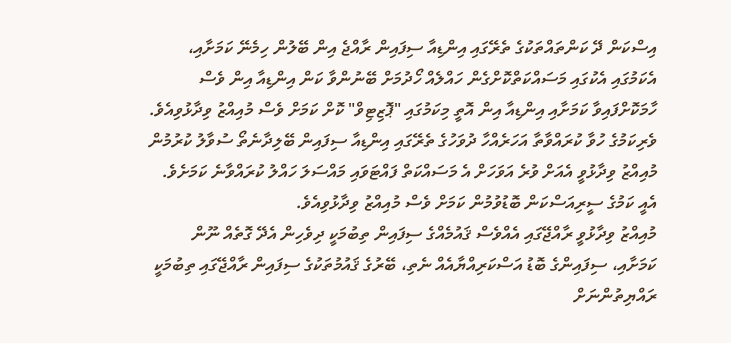އިސްކަން ދޭ ކަންތައްތަކުގެ ތެރޭގައި އިންޑިއާ ސިފައިން ރާއްޖެ އިން ބޭލުން ހިމެނޭ ކަމަށާއި، އެކަމުގައި އެކުގައި މަސައްކަތްކޮށްގެން ހައްލެއް ހޯދުމަށް ބޭނުންވާ ކަން އިންޑިއާ އިން ވެސް ހާމަކޮށްފައިވާ ކަމަށާއި އިންޑިއާ އިން އޮތީ މިކަމުގައި "ޕޮޒިޓިވް" ކޮށް ކަމަށް ވެސް މުއިއްޒު ވިދާޅުވިއެވެ.
ވެރިކަމުގެ ހުވާ ކުރައްވާތާ އަހަރެއްހާ ދުވަހުގެ ތެރޭގައި އިންޑިއާ ސިފައިން ބޭލިދާނެތޯ ސުވާލު ކުރުމުން މުއިއްޒު ވިދާޅުވީ އެއަށް ވުރެ އަވަހަށް އެ މަސައްކަތް ފައްޓަވައި މައްސަލަ ހައްލު ކުރައްވާނެ ކަމަށެވެ. އެއީ ކަމުގެ ސީރިއަސްކަން ބޮޑުވުމުން ކަމަށް ވެސް މުއިއްޒު ވިދާޅުވިއެވެ.
މުއިއްޒު ވިދާޅުވީ ރާއްޖޭގައި އެއްވެސް ޤައުމެއްގެ ސިފައިން ތިބުމަކީ ދިވެހިން އެދޭ ގޮތެއް ނޫން ކަމަށާއި، ސިފައިންގެ ބޮޑު އަސްކަރިއްޔާއެއް ނެތި، ބޭރުގެ ޤައުމުތަކުގެ ސިފައިން ރާއްޖޭގައި ތިބުމަކީ ރައްޔިތުންނަށް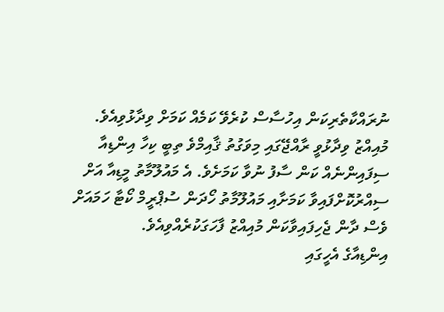ނުރައްކާތެރިކަން އިހުސާސް ކުރެވޭ ކަމެއް ކަމަށް ވިދާޅުވިއެވެ.
މުއިއްޒު ވިދާޅުވީ ރާއްޖޭގައި މިވަގުތު ޤާއިމްވެ ތިބީ ކިހާ އިންޑިއާ ސިފައިންނެއް ކަން ސާފު ނުވާ ކަމަށެވެ. އެ މައުލޫމާތު މީޑިއާ އަށް ސިއްރުކޮށްފައިވާ ކަމަށާއި މައުލޫމާތު ހޯދަން ސުޕްރީމް ކޯޓާ ހަމައަށް ވެސް ދާން ޖެހިފައިވާކަން މުއިއްޒު ފާހަގަކުރެއްވިއެވެ.
އިންޑިއާގެ އެހީގައި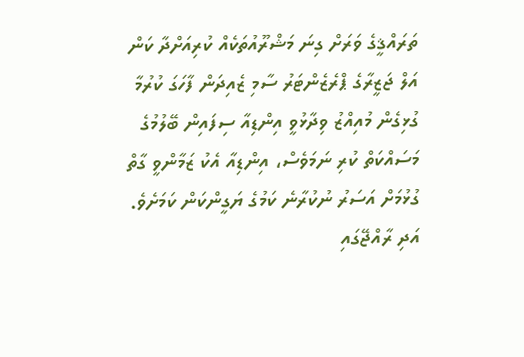ތަރައްޤީގެ ވަރަށް ގިނަ މަޝްރޫއުތަކެއް ކުރިއަށްދާ ކަން އަލް ޖަޒީރާގެ ޕްރެޒެންޓަރު ސާމި ޒެއިދަން ފާހަގަ ކުރުމާ ގުޅިގެން މުއިއްޒު ވިދާޅުވީ އިންޑިއާ ސިފައިން ބޭލުމުގެ މަސައްކަތް ކުރި ނަމަވެސް، އިންޑިއާ އެކު ޒަމާންވީ ގާތް ގުޅުމަށް އަސަރު ނުކުރާނެ ކަމުގެ ޔަގީންކަން ކަމަށެވެ. އަދި ރާއްޖޭގައި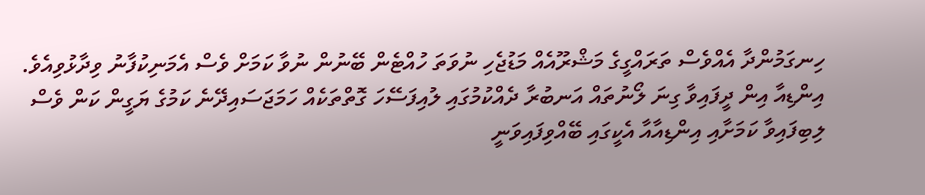ހިނގަމުންދާ އެއްވެސް ތަރައްގީގެ މަޝްރޫއެއް މަޑުޖެހި ނުވަތަ ހުއްޓެން ބޭނުން ނުވާ ކަމަށް ވެސް އެމަނިކުފާނު ވިދާޅުވިއެވެ.
އިންޑިއާ އިން ދީފައިވާ ގިނަ ލޯނުތައް އަނބުރާ ދެއްކުމުގައި ލުއިފަސޭހަ ގޮތްތަކެއް ހަމަޖަސައިދޭނެ ކަމުގެ ޔަގީން ކަން ވެސް ލިބިފައިވާ ކަމަށާއި އިންޑިއާއާ އެކީގައި ބޭއްވިފައިވަނީ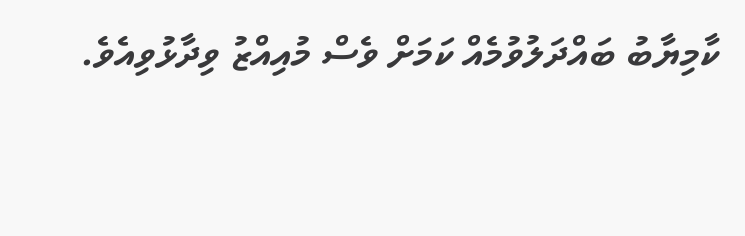ކާމިޔާބު ބައްދަލުވުމެއް ކަމަށް ވެސް މުއިއްޒު ވިދާޅުވިއެވެ.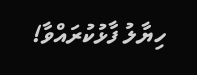ހިޔާލު ފާޅުކުރައްވާ!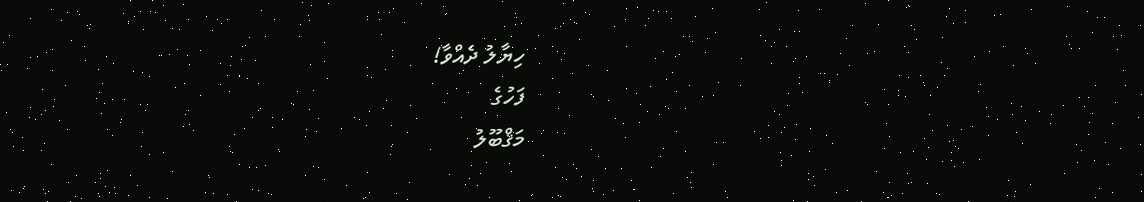ހިޔާލު ދެއްވާ!
ފަހުގެ
މަޤްބޫލު